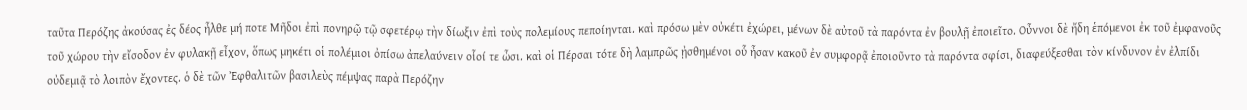ταῦτα Περόζης ἀκούσας ἐς δέος ἦλθε μή ποτε Μῆδοι ἐπὶ πονηρῷ τῷ σφετέρῳ τὴν δίωξιν ἐπὶ τοὺς πολεμίους πεποίηνται. καὶ πρόσω μὲν οὐκέτι ἐχώρει, μένων δὲ αὐτοῦ τὰ παρόντα ἐν βουλῇ ἐποιεῖτο. Οὖννοι δὲ ἤδη ἑπόμενοι ἐκ τοῦ ἐμφανοῦς τοῦ χώρου τὴν εἴσοδον ἐν φυλακῇ εἶχον, ὅπως μηκέτι οἱ πολέμιοι ὀπίσω ἀπελαύνειν οἷοί τε ὦσι. καὶ οἱ Πέρσαι τότε δὴ λαμπρῶς ᾐσθημένοι οὗ ἦσαν κακοῦ ἐν συμφορᾷ ἐποιοῦντο τὰ παρόντα σφίσι, διαφεύξεσθαι τὸν κίνδυνον ἐν ἐλπίδι οὐδεμιᾷ τὸ λοιπὸν ἔχοντες. ὁ δὲ τῶν Ἐφθαλιτῶν βασιλεὺς πέμψας παρὰ Περόζην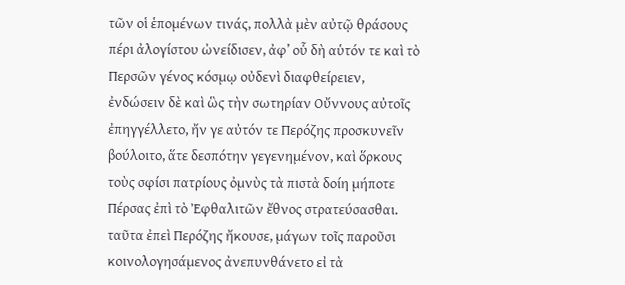τῶν οἱ ἑπομένων τινάς, πολλὰ μὲν αὐτῷ θράσους πέρι ἀλογίστου ὠνείδισεν, ἀφ’ οὗ δὴ αὑτόν τε καὶ τὸ Περσῶν γένος κόσμῳ οὐδενὶ διαφθείρειεν, ἐνδώσειν δὲ καὶ ὣς τὴν σωτηρίαν Οὔννους αὐτοῖς ἐπηγγέλλετο, ἤν γε αὐτόν τε Περόζης προσκυνεῖν βούλοιτο, ἅτε δεσπότην γεγενημένον, καὶ ὅρκους τοὺς σφίσι πατρίους ὀμνὺς τὰ πιστὰ δοίη μήποτε Πέρσας ἐπὶ τὸ Ἐφθαλιτῶν ἔθνος στρατεύσασθαι. ταῦτα ἐπεὶ Περόζης ἤκουσε, μάγων τοῖς παροῦσι κοινολογησάμενος ἀνεπυνθάνετο εἰ τὰ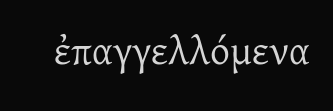ἐπαγγελλόμενα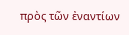πρὸς τῶν ἐναντίων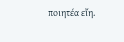ποιητέα εἴη.